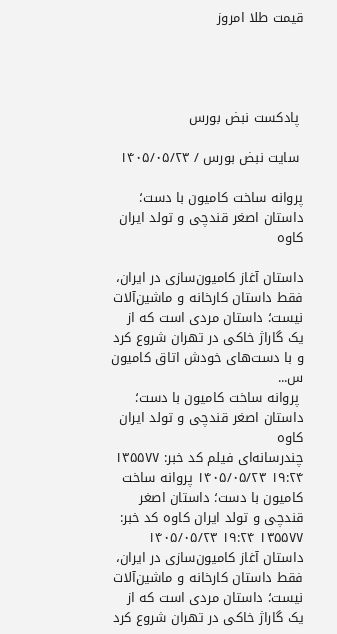قیمت طلا امروز




 پادکست نبض بورس

 سايت نبض بورس / ۱۴۰۵/۰۵/۲۳

پروانه ساخت کامیون با دست؛ داستان اصغر قندچی و تولد ایران کاوه

داستان آغاز کامیون‌سازی در ایران، فقط داستان کارخانه و ماشین‌آلات نیست؛ داستان مردی است که از یک گاراژ خاکی در تهران شروع کرد و با دست‌های خودش اتاق کامیون س...
 پروانه ساخت کامیون با دست؛ داستان اصغر قندچی و تولد ایران کاوه
چندرسانه‌ای فیلم کد خبر: ۱۳۵۵۷۷ ۱۹:۲۴ ۱۴۰۵/۰۵/۲۳ پروانه ساخت کامیون با دست؛ داستان اصغر قندچی و تولد ایران کاوه کد خبر: ۱۳۵۵۷۷ ۱۹:۲۴ ۱۴۰۵/۰۵/۲۳ داستان آغاز کامیون‌سازی در ایران، فقط داستان کارخانه و ماشین‌آلات نیست؛ داستان مردی است که از یک گاراژ خاکی در تهران شروع کرد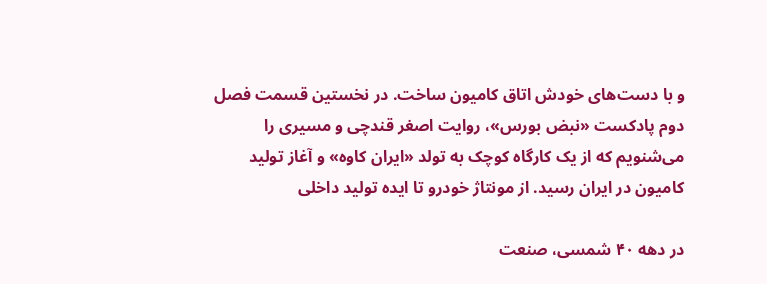و با دست‌های خودش اتاق کامیون ساخت. در نخستین قسمت فصل دوم پادکست «نبض بورس»، روایت اصغر قندچی و مسیری را می‌شنویم که از یک کارگاه کوچک به تولد «ایران کاوه» و آغاز تولید کامیون در ایران رسید. از مونتاژ خودرو تا ایده تولید داخلی

در دهه ۴۰ شمسی، صنعت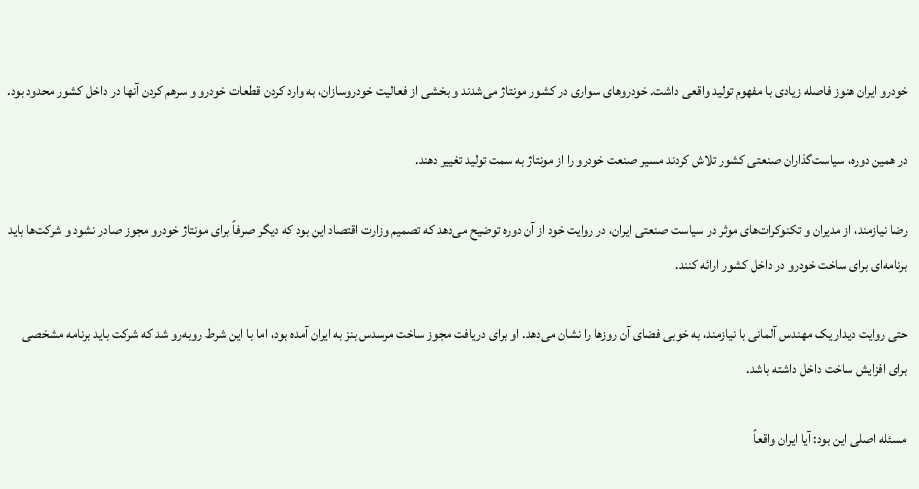خودرو ایران هنوز فاصله زیادی با مفهوم تولید واقعی داشت. خودروهای سواری در کشور مونتاژ می‌شدند و بخشی از فعالیت خودروسازان، به وارد کردن قطعات خودرو و سرهم کردن آنها در داخل کشور محدود بود.

در همین دوره، سیاست‌گذاران صنعتی کشور تلاش کردند مسیر صنعت خودرو را از مونتاژ به سمت تولید تغییر دهند.

رضا نیازمند، از مدیران و تکنوکرات‌های موثر در سیاست صنعتی ایران، در روایت خود از آن دوره توضیح می‌دهد که تصمیم وزارت اقتصاد این بود که دیگر صرفاً برای مونتاژ خودرو مجوز صادر نشود و شرکت‌ها باید برنامه‌ای برای ساخت خودرو در داخل کشور ارائه کنند.

حتی روایت دیدار یک مهندس آلمانی با نیازمند، به خوبی فضای آن روزها را نشان می‌دهد. او برای دریافت مجوز ساخت مرسدس بنز به ایران آمده بود، اما با این شرط روبه‌رو شد که شرکت باید برنامه مشخصی برای افزایش ساخت داخل داشته باشد.

مسئله اصلی این بود: آیا ایران واقعاً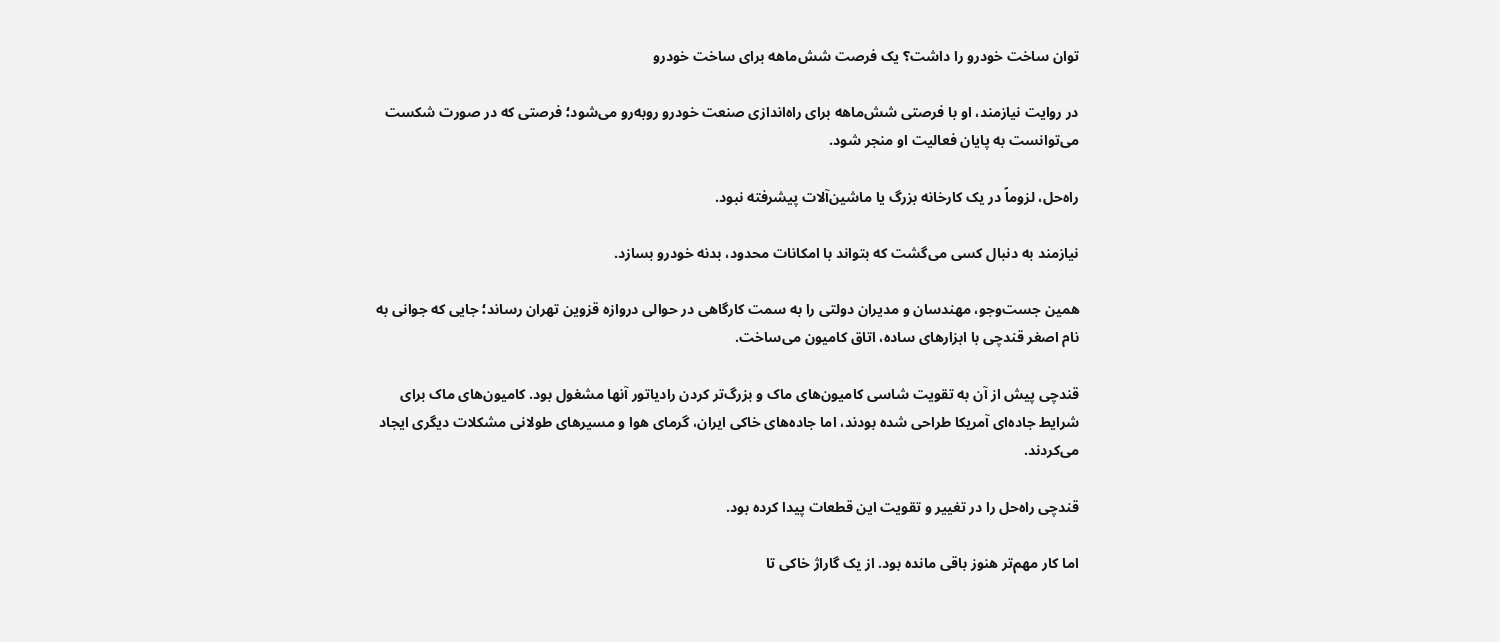توان ساخت خودرو را داشت؟ یک فرصت شش‌ماهه برای ساخت خودرو

در روایت نیازمند، او با فرصتی شش‌ماهه برای راه‌اندازی صنعت خودرو روبه‌رو می‌شود؛ فرصتی که در صورت شکست می‌توانست به پایان فعالیت او منجر شود.

راه‌حل، لزوماً در یک کارخانه بزرگ یا ماشین‌آلات پیشرفته نبود.

نیازمند به دنبال کسی می‌گشت که بتواند با امکانات محدود، بدنه خودرو بسازد.

همین جست‌وجو، مهندسان و مدیران دولتی را به سمت کارگاهی در حوالی دروازه قزوین تهران رساند؛ جایی که جوانی به نام اصغر قندچی با ابزارهای ساده، اتاق کامیون می‌ساخت.

قندچی پیش از آن به تقویت شاسی کامیون‌های ماک و بزرگ‌تر کردن رادیاتور آنها مشغول بود. کامیون‌های ماک برای شرایط جاده‌ای آمریکا طراحی شده بودند، اما جاده‌های خاکی ایران، گرمای هوا و مسیرهای طولانی مشکلات دیگری ایجاد می‌کردند.

قندچی راه‌حل را در تغییر و تقویت این قطعات پیدا کرده بود.

اما کار مهم‌تر هنوز باقی مانده بود. از یک گاراژ خاکی تا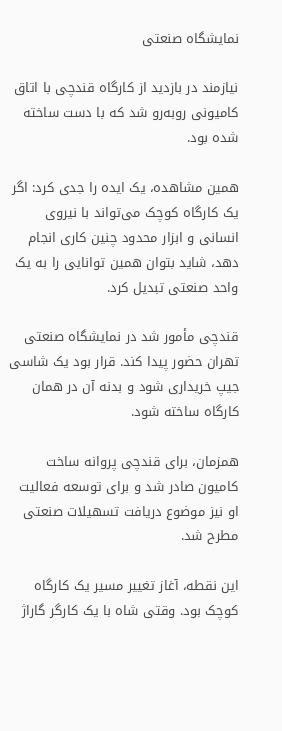نمایشگاه صنعتی

نیازمند در بازدید از کارگاه قندچی با اتاق کامیونی روبه‌رو شد که با دست ساخته شده بود.

همین مشاهده، یک ایده را جدی کرد: اگر یک کارگاه کوچک می‌تواند با نیروی انسانی و ابزار محدود چنین کاری انجام دهد، شاید بتوان همین توانایی را به یک واحد صنعتی تبدیل کرد.

قندچی مأمور شد در نمایشگاه صنعتی تهران حضور پیدا کند. قرار بود یک شاسی جیپ خریداری شود و بدنه آن در همان کارگاه ساخته شود.

همزمان، برای قندچی پروانه ساخت کامیون صادر شد و برای توسعه فعالیت او نیز موضوع دریافت تسهیلات صنعتی مطرح شد.

این نقطه، آغاز تغییر مسیر یک کارگاه کوچک بود. وقتی شاه با یک کارگر گاراژ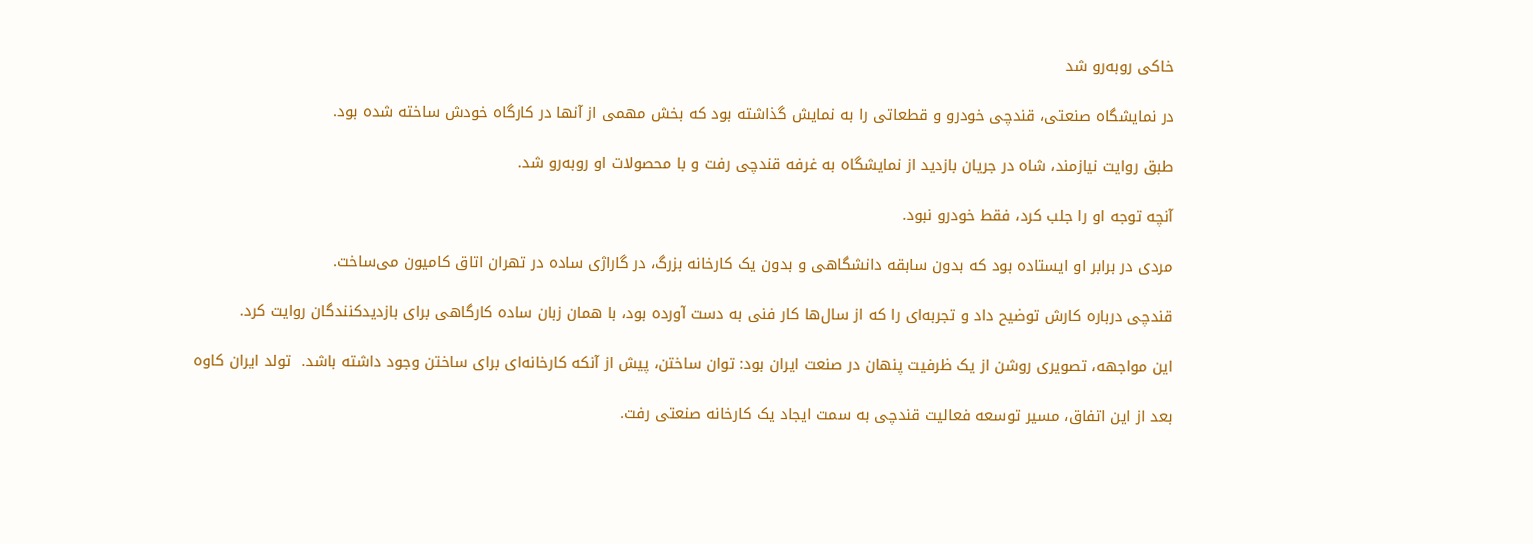خاکی روبه‌رو شد

در نمایشگاه صنعتی، قندچی خودرو و قطعاتی را به نمایش گذاشته بود که بخش مهمی از آنها در کارگاه خودش ساخته شده بود.

طبق روایت نیازمند، شاه در جریان بازدید از نمایشگاه به غرفه قندچی رفت و با محصولات او روبه‌رو شد.

آنچه توجه او را جلب کرد، فقط خودرو نبود.

مردی در برابر او ایستاده بود که بدون سابقه دانشگاهی و بدون یک کارخانه بزرگ، در گاراژی ساده در تهران اتاق کامیون می‌ساخت.

قندچی درباره کارش توضیح داد و تجربه‌ای را که از سال‌ها کار فنی به دست آورده بود، با همان زبان ساده کارگاهی برای بازدیدکنندگان روایت کرد.

این مواجهه، تصویری روشن از یک ظرفیت پنهان در صنعت ایران بود: توان ساختن، پیش از آنکه کارخانه‌ای برای ساختن وجود داشته باشد.  تولد ایران کاوه

بعد از این اتفاق، مسیر توسعه فعالیت قندچی به سمت ایجاد یک کارخانه صنعتی رفت.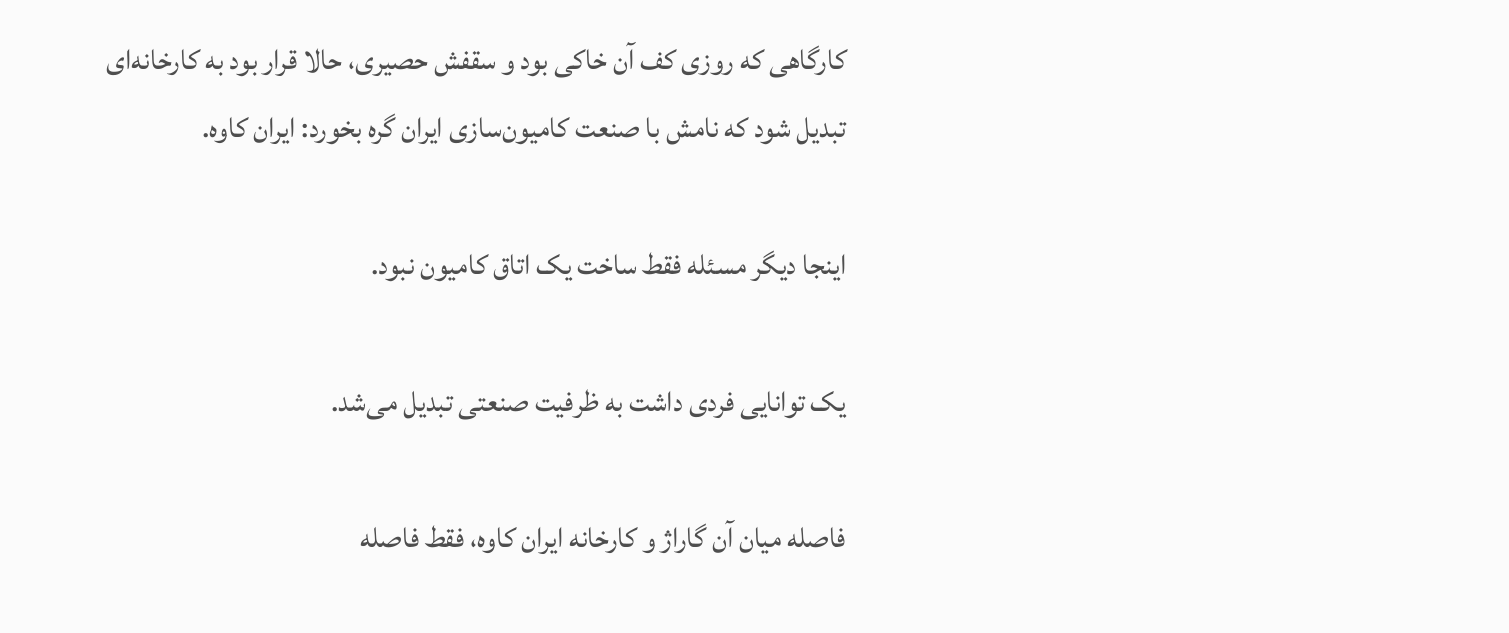کارگاهی که روزی کف آن خاکی بود و سقفش حصیری، حالا قرار بود به کارخانه‌ای تبدیل شود که نامش با صنعت کامیون‌سازی ایران گره بخورد: ایران کاوه.

اینجا دیگر مسئله فقط ساخت یک اتاق کامیون نبود.

یک توانایی فردی داشت به ظرفیت صنعتی تبدیل می‌شد.

فاصله میان آن گاراژ و کارخانه ایران کاوه، فقط فاصله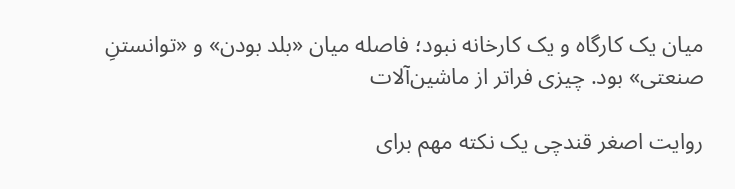میان یک کارگاه و یک کارخانه نبود؛ فاصله میان «بلد بودن» و «توانستنِ صنعتی» بود. چیزی فراتر از ماشین‌آلات

روایت اصغر قندچی یک نکته مهم برای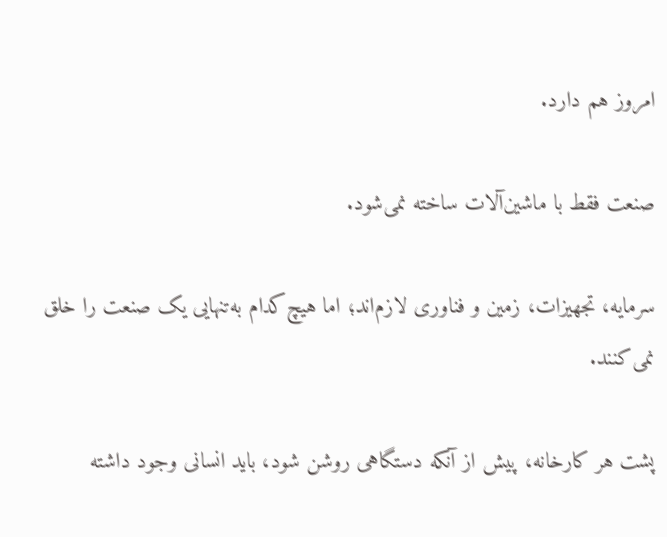امروز هم دارد.

صنعت فقط با ماشین‌آلات ساخته نمی‌شود.

سرمایه، تجهیزات، زمین و فناوری لازم‌اند؛ اما هیچ‌کدام به‌تنهایی یک صنعت را خلق نمی‌کنند.

پشت هر کارخانه، پیش از آنکه دستگاهی روشن شود، باید انسانی وجود داشته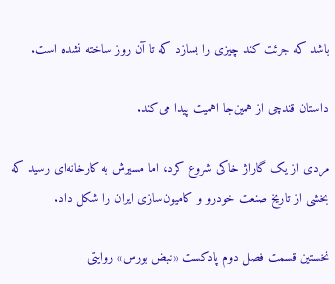باشد که جرئت کند چیزی را بسازد که تا آن روز ساخته نشده است.

داستان قندچی از همین‌جا اهمیت پیدا می‌کند.

مردی از یک گاراژ خاکی شروع کرد، اما مسیرش به کارخانه‌ای رسید که بخشی از تاریخ صنعت خودرو و کامیون‌سازی ایران را شکل داد.

نخستین قسمت فصل دوم پادکست «نبض بورس» روایتی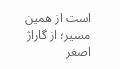است از همین مسیر؛ از گاراژ اصغر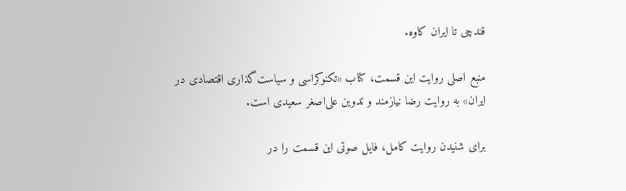قندچی تا ایران کاوه.

منبع اصلی روایت این قسمت، کتاب «تکنوکراسی و سیاست‌گذاری اقتصادی در ایران» به روایت رضا نیازمند و تدوین علی‌اصغر سعیدی است.

برای شنیدن روایت کامل، فایل صوتی این قسمت را در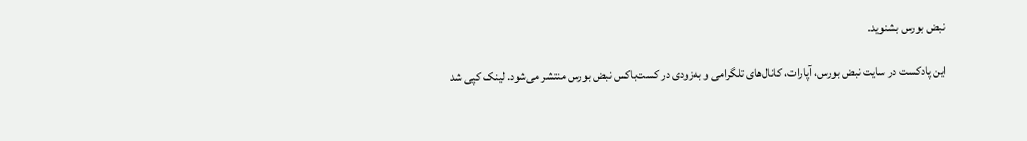نبض بورس بشنوید.

این پادکست در سایت نبض بورس، آپارات، کانال‌های تلگرامی و به‌زودی در کست‌باکس نبض بورس منتشر می‌شود. لینک کپی شد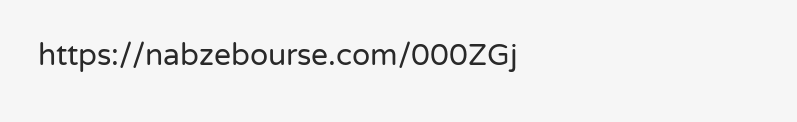https://nabzebourse.com/000ZGj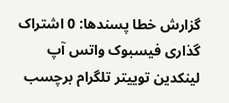گزارش خطا پسندها: 0 اشتراک گذاری فیسبوک واتس آپ لینکدین توییتر تلگرام برچسب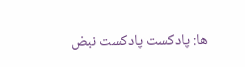ها: پادکست پادکست نبض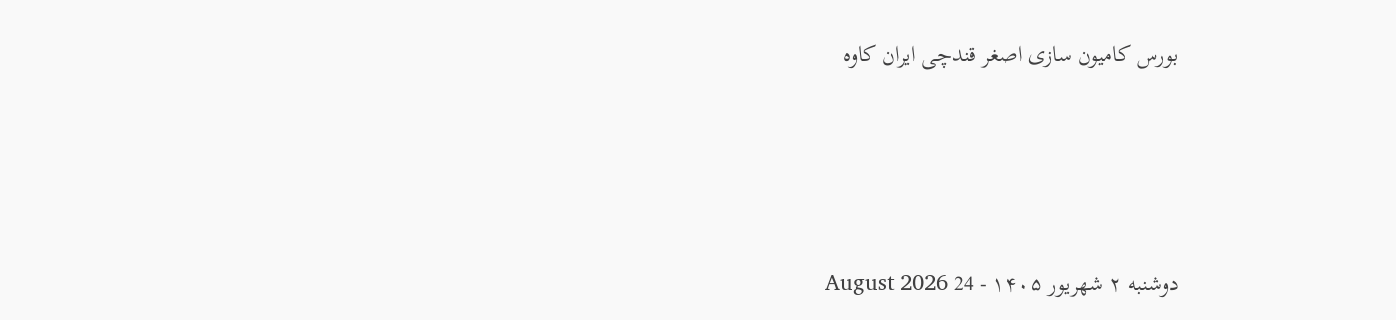بورس کامیون سازی اصغر قندچی ایران کاوه




دوشنبه ۲ شهریور ۱۴۰۵ - 24 August 2026